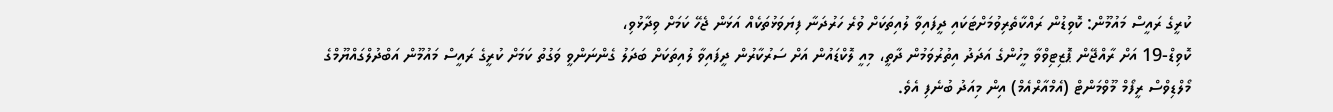ކުރީގެ ރައީސް މައުމޫން: ކޮވިޑުން ރައްކާތެރިވުމަށްޓަކައި ދީފައިވާ ލުއިތަކަށް ވުރެ ހަރުދަނާ ފިޔަވަޅުތަކެއް އަޅަން ޖެހޭ ކަމަށް ވިދާޅުވި،
ކޮވިޑް-19 އަށް ރާއްޖޭން ޕޮޒިޓިވްވާ މީހުންގެ އަދަދު އިތުރުވަމުން ދާތީ، މިއީ ލޮކްޑައުން އަށް ސަރުކާރުން ދީފައިވާ ލުއިތަކަށް ބަދަލު ގެންނަންވީ ވަގުތު ކަމަށް ކުރީގެ ރައީސް މައުމޫން އަބްދުލްގައްޔޫމްގެ މޯލްޑިވްސް ރީފޯމް މޫވްމަންޓް (އެމްއާރްއެމް) އިން މިއަދު ބުނެފި އެވެ.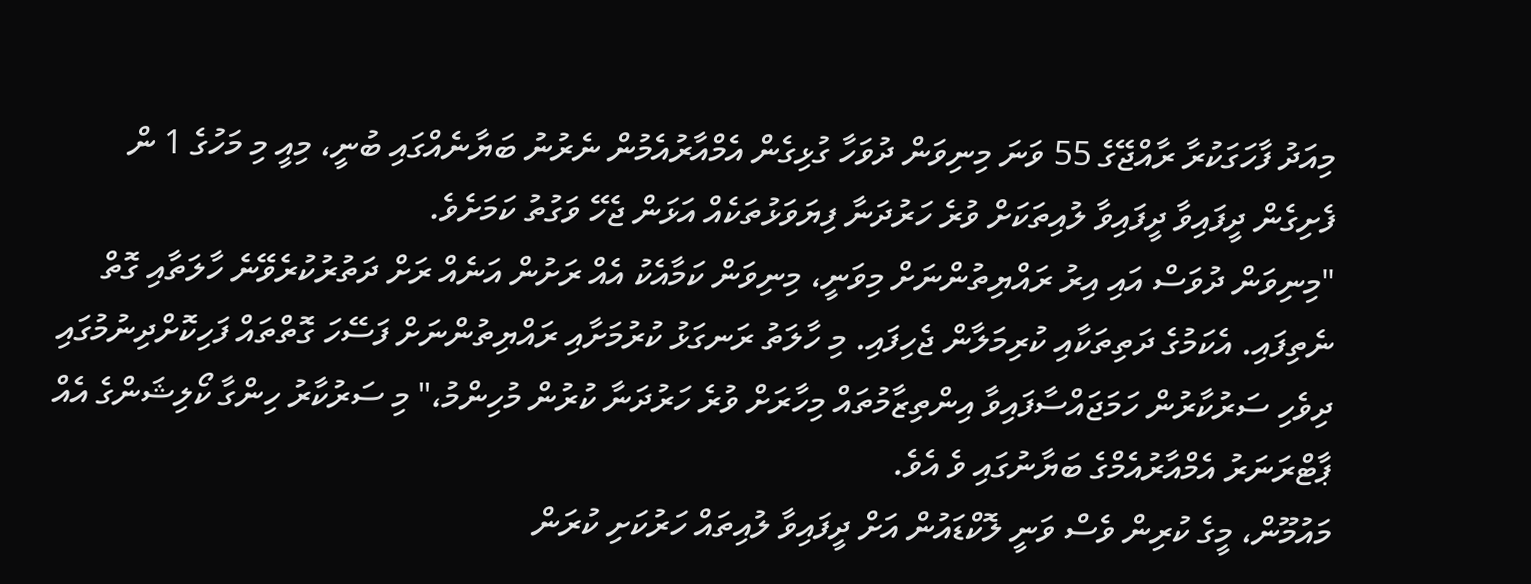މިއަދު ފާހަގަކުރާ ރާއްޖޭގެ 55 ވަނަ މިނިވަން ދުވަހާ ގުޅިގެން އެމްއާރުއެމުން ނެރުނު ބަޔާނެއްގައި ބުނީ، މިއީ މި މަހުގެ 1 ން ފެށިގެން ދީފައިވާ ދީފައިވާ ލުއިތަކަށް ވުރެ ހަރުދަނާ ފިޔަވަޅުތަކެއް އަޅަން ޖެހޭ ވަގުތު ކަމަށެވެ.
"މިނިވަން ދުވަސް އައި އިރު ރައްޔިތުންނަށް މިވަނީ، މިނިވަން ކަމާއެކު އެއް ރަށުން އަނެއް ރަށް ދަތުރުކުރެވޭނެ ހާލަތާއި ގޮތް ނެތިފައި. އެކަމުގެ ދަތިތަކާއި ކުރިމަލާން ޖެހިފައި. މި ހާލަތު ރަނގަޅު ކުރުމަށާއި ރައްޔިތުންނަށް ފަސޭހަ ގޮތްތައް ފަހިކޮށްދިނުމުގައި ދިވެހި ސަރުކާރުން ހަމަޖައްސާފައިވާ އިންތިޒާމުތައް މިހާރަށް ވުރެ ހަރުދަނާ ކުރުން މުހިންމު،" މި ސަރުކާރު ހިންގާ ކޯލިޝަންގެ އެއް ޕާޓްރަނަރު އެމްއާރުއެމްގެ ބަޔާނުގައި ވެ އެވެ.
މައުމޫން، މީގެ ކުރިން ވެސް ވަނީ ލޮކްޑައުން އަށް ދީފައިވާ ލުއިތައް ހަރުކަށި ކުރަން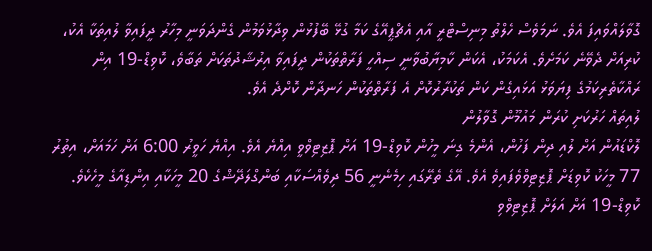ގޮވާލައްވައިފަ އެވެ. ނަމަވެސް ހެލްތު މިނިސްޓްރީ އާއި އެޗްޕީއޭގެ ކަމާ ގުޅޭ ބޭފުޅުން ވިދާޅުވަމުން ގެންދަވަނީ މިހާރު ދީފައިވާ ލުއިތަކާ އެކު، ކުރިއަށް ދެވޭނެ ކަމަށެވެ. އެކަމަކު، އެކަން ކާމިޔާބުވާނީ ސިއްހީ ފަރާތްތަކުން ދީފައިވާ އިރުޝާދުތަކަށް ތަބާވެ، ކޮވިޑް-19 އިން ރައްކާތެރިކަމުގެ ފިޔަވަޅު އަޅައިގެން ކަން ތަކުރާރުކޮށް އެ ފަރާތްތަކުން ހަނދާން ކޮށްދެ އެވެ.
ލުއިތައް ހަރުކަށި ކުރަން މައުމޫން ގޮވާލުން
ލޮކްޑައުން އަށް ލުއި ދިން ފަހުން، އެންމެ ގިނަ މީހުން ކޮވިޑް-19 އަށް ޕޮޒިޓިވްވީ އިއްޔެ އެވެ. އިއްޔެ ހަވީރު 6:00 އަށް ހަމައަށް، އިތުރު 77 މީހަކު ކޮވިޑަށް ޕޮޒިޓިވްވެފައިވެ އެވެ. އޭގެ ތެރޭގައި ހިމެނެނީ 56 ދިވެއްސަކާއި ބަންގްލަދޭޝްގެ 20 މީހަކާއި އިންޑިއާގެ މީހެކެވެ.
ކޮވިޑް-19 އަށް އަލަށް ޕޮޒިޓިވްވި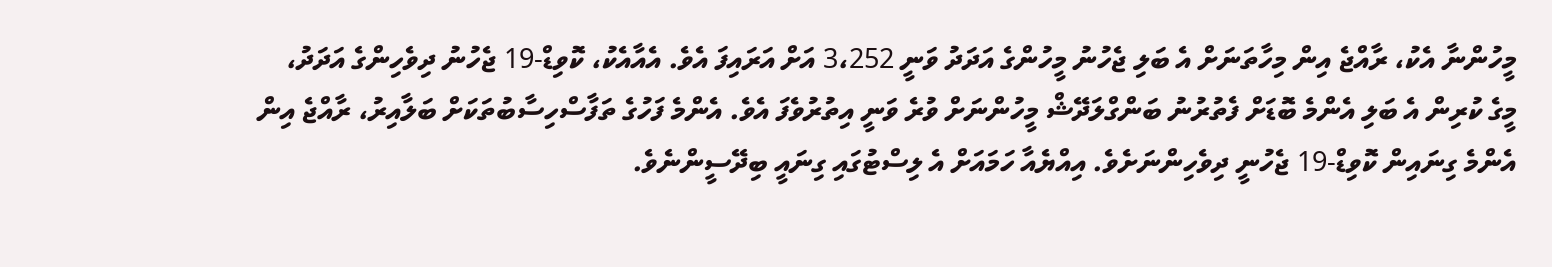މީހުންނާ އެކު، ރާއްޖެ އިން މިހާތަނަށް އެ ބަލި ޖެހުނު މީހުންގެ އަދަދު ވަނީ 3،252 އަށް އަރައިފަ އެވެ. އެއާއެކު، ކޮވިޑް-19 ޖެހުނު ދިވެހިންގެ އަދަދު، މީގެ ކުރިން އެ ބަލި އެންމެ ބޮޑަށް ފެތުރުނު ބަންގްލަދޭޝް މީހުންނަށް ވުރެ ވަނީ އިތުރުވެފަ އެވެ. އެންމެ ފަހުގެ ތަފާސްހިސާބުތަކަށް ބަލާއިރު، ރާއްޖެ އިން އެންމެ ގިނައިން ކޮވިޑް-19 ޖެހުނީ ދިވެހިންނަށެވެ. އިއްޔެއާ ހަމައަށް އެ ލިސްޓުގައި ގިނައީ ބިދޭސީންނެވެ.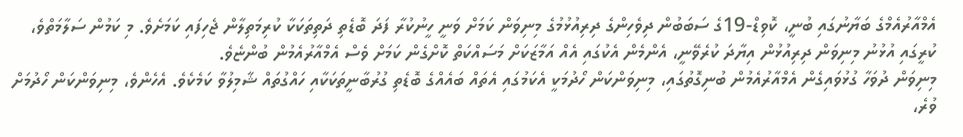އެމްއާރުއެމްގެ ބަޔާނުގައި ބުނީ، ކޮވިޑް-19ގެ ސަބަބުން ދިވެހިންގެ ދިރިއުޅުމުގެ މިނިވަން ކަމަށް ވަނީ ހީނުކުރާ ފަދަ ބޮޑެތި ދަތިތަކަކާ ކުރިމަތިލާން ޖެހިފައި ކަމަށެވެ. މި ކަމުން ސަލާމަތްވެ، ކުރީގައި އުޅުނު މިނިވަން ދިރިއުޅުން އިޔާދަ ކުރެވޭނީ، އެންމެން އެކުގައި އެއް އަމާޒަކަށް މަސައްކަތް ކޮށްގެން ކަމަށް ވެސް އެމްއާރުއެމުން ބުންޏެވެ.
މިނިވަން ދުވަހާ ގުޅުވައިގެން އެމްއާރުއެމުން ބުނިގޮތުގައި، މިނިވަންކަން ހޯދުމަކީ އެކަމުގައި އެތައް ބައެއްގެ ބޮޑެތި ގުރުބާނީތަކަކާއި ހައްގުތައް ޝާމިލުވާ ކަމެކެވެ. އެހެންވެ، މިނިވަންކަން ހޯދުމަށް ވުރެ،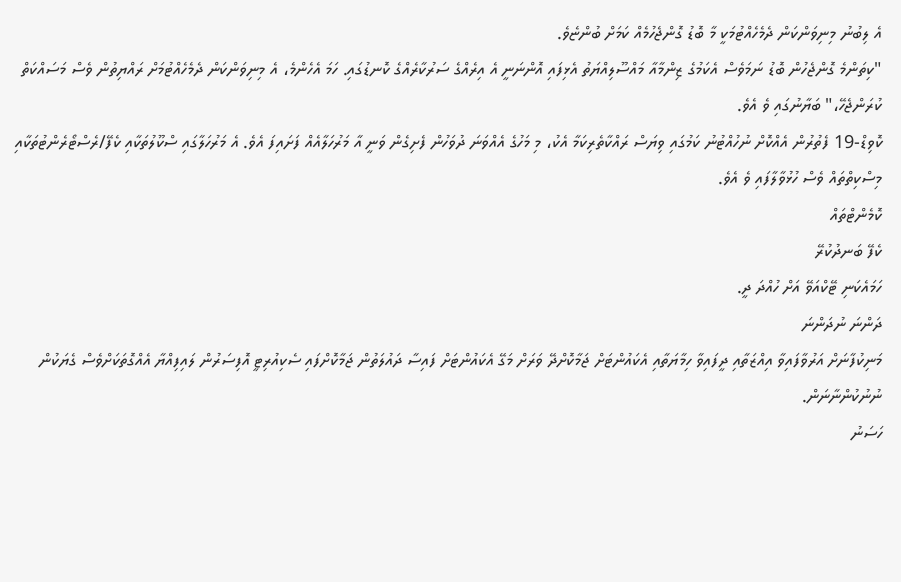އެ ލިބުނު މިނިވަންކަން ދެމެހެއްޓުމަކީ މާ ބޮޑު ގޮންޖެހުމެއް ކަމަށް ބުންޏެވެ.
"ކިތަންމެ ގޮންޖެހުން ބޮޑު ނަމަވެސް އެކަމުގެ ޒިންމާއާ މައްސޫލިއްޔަތު އެޅިފައި އޮންނަނީ އެ އިރެއްގެ ސަރުކާރެއްގެ ކޮނޑުގައި. ހަމަ އެހެންމެ، އެ މިނިވަންކަން ދެމެހެއްޓުމަށް ރައްޔިތުން ވެސް މަސައްކަތް ކުރަންޖެހޭ،" ބަޔާނުގައި ވެ އެވެ.
ކޮވިޑް-19 ފެތުރުން އެއްކޮށް ނުހުއްޓުނު ކަމުގައި ވިޔަސް ރައްކާތެރިކަމާ އެކު، މި މަހުގެ އެއްވަނަ ދުވަހުން ފެށިގެން ވަނީ އާ މަރުހަލާއެއް ފަށައިފަ އެވެ. އެ މަރުހަލާގައި ސްކޫލުތަކާއި ކެފޭ/ރެސްޓޯރެންޓުތަކާއި މިސްކިތްތައް ވެސް ހުޅުވާލާފައި ވެ އެވެ.
ކޮމެންޓްތައް
ކެފޭ ބަނދުކުރޭ
ހަމައެކަނި ޓޭކްއަވޭ އަށް ހުއްދަ ދީ.
ދަންނަ ނުދަންނަ
މަނިކުފާނަށް އަރުވާފައިވާ އިއްޒަތާއި ދީފައިވާ ހިމާޔަތާއި އެކައުންޓަށް ޖަމާކޮށްދޭ ވަރަށް މަގޭ އެކައުންޓަށް ފައިސާ ދައުލަތުން ޖަމާކޮށްފައި ސެކިއުރިޓީ އޮފިސަރުން ލައިފިއްޔާ އެއްގޮތަކަށްވެސް ގެޔަކުން ނުނުކުންނާނަން.
ހަސަނު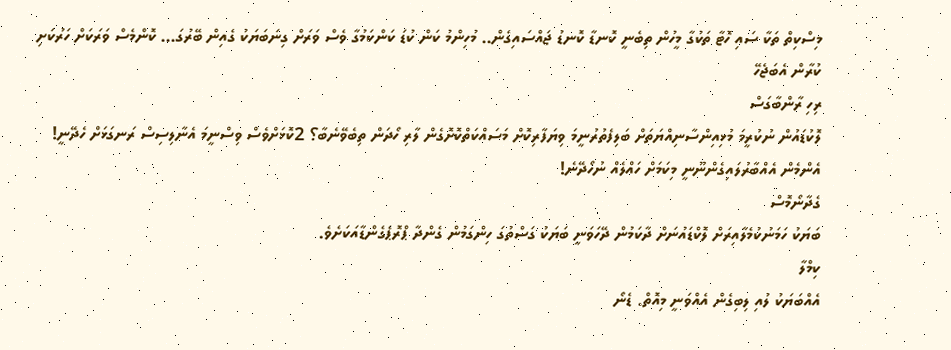މިސްކިތް ތަކާ ސައި ހޮޓާ ތަކުގާ މީހުން ތިބެނީ ކޮނޑާ ކޮނޑު ޖައްސައިގެން.. މުހިންމު ކަން ކުޑަ ކަންކަމުގާ ވެސް ވަރަށް ގިނަބަޔަކު ގެއިން ބޭރުގަ... ކޮންމެސް ވަރަކަށް ހަރުކަށި ކުރާން އެބަޖެހޭ
ރިހި ރާންބާގަސް
ލޮކުޑައުން ނުކުރީމަ މުޅިއިންސާނިއްޔަތަށް ބަލިފެތުރުނީމަ ވިޔަފާރިކޮށް މަސައްކަތްކޮށޮގެން ލާރި ހޯދަން ތިބެވޭނެބާ؟ 2ކޮޅަށްވެސް ވިސްނީމަ އެނާލިސިސް ރަނގަޅަށް ހެދޭނީ! އެންމެން އެއްބާރުލައިގެންނޫނީ މިކަމަށް ހައްލެއް ނުހޯދޭނެ!
ގެދާނޯމޮސް
ބަޔަކު ހަމަނުކުމެލާއިރަށް ލޮކްޑައުނަށް ދާކަމުން ދޭހަވަނީ ބަޔަކު ގަސްތުގަ ހިންގަމުން ގެންދާ ޕްރޮޕެގެންޑާއަކަށެވެ.
ކިމްލާ
އެއްބަޔަކު ލުއި ލިބިގެން އެއްވަނީ މިއޮތް. ޑެނޯ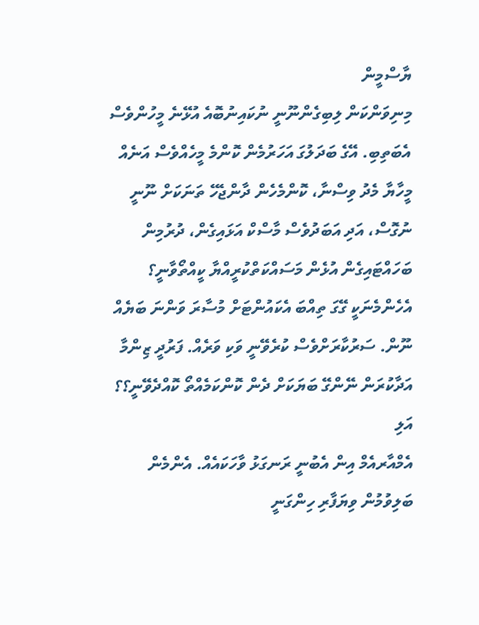ޔާސްމީން
މިނިވަންކަން ލިބިގެންނޫނީ ނުކައިނުބޮއެ އުޅޭނެ މީހުންވެސް އެބަތިބި. އޭގެ ބަދަލުގަ އަހަރުމެން ކޮންމެ މީހެއްވެސް އަނެއް މީހާޔާ މެދު ވިސްނާ، ކޮންމެހެން ދާންޖެހޭ ތަނަކަށް ނޫނީ ނުގޮސް، އަދި އަބަދުވެސް މާސްކް އަޅައިގެން، ދުރުމިން ބަހައްޓައިގެން އުޅެން މަސައްކަތްކުރީއްޔާ ކީއްތޯވާނީ؟ އެހެންމެނަކީ ގޭގަ ތިއްބަ އެކައުންޓަށް މުސާރަ ވަންނަ ބަޔެއް ނޫން. ސަރުކާރަށްވެސް ކުރެވޭނީ ވަކި ވަރެއް. ފަރުދީ ޒިންމާ އަދާކުރަން ނޭންގޭ ބަޔަކަށް ދެން ކޮންކަމެއްތޯ ކޮއްދެވޭނީ؟؟
އަލި
އެމްއާރއެމް އިން އެބުނީ ރަނގަޅު ވާހަކައެއް. އެންމެން ބަލިވުމުން ވިޔަފާރި ހިންގަނީ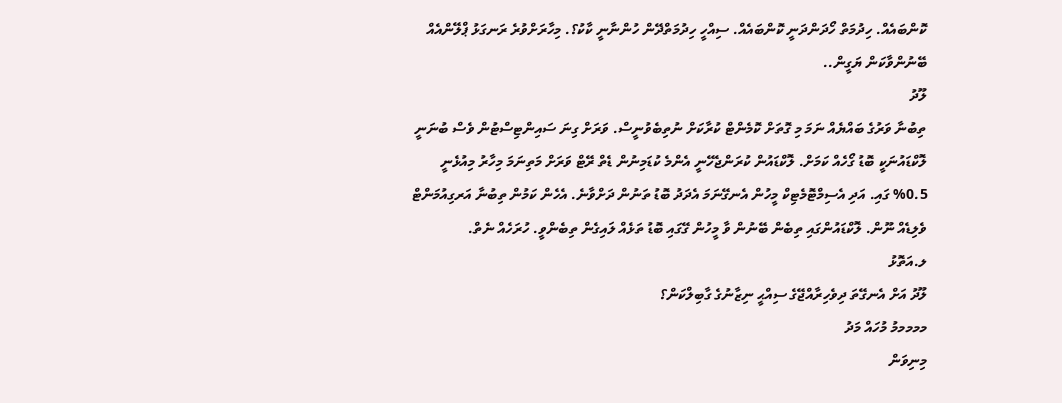ކޮންބައެއް. ހިދުމަތް ހޯދަންދަނީ ކޮންބައެއް. ސިއްހީ ހިދުމަތްދޭން ހުންނާނީ ކާކު؟. މިހާރަށްވުރެ ރަނގަޅު ޕްލޭންއެއް ބޭނުންވާކަން ޔަގީން..
ލޫދު
ތިބުނާ ވަރުގެ ބައްޔެއް ނަމަ މި ގޮތަށް ކޮމެންޓް ކުރާކަށް ނުތިބެވުނީސް. ވަރަށް ގިނަ ސައިންޓިސްޓުން ވެސް ބުނަނީ ލޮކްޑައުނަކީ ބޮޑު ގޯހެއް ކަމަށް. ލޮކްޑައުން ކުރަންޖެހޭނީ އެންމެ ކުޑަމިނުން ޑެތް ރޭޓް ވަރަށް މަތިނަމަ މިހާރު މިއުޅެނީ 0.5% ގައި. އަދި އެސިމްޓޮމެޓިކް މީހުން އެނގޭނަމަ އެދަދު ބޮޑު ތަނުން ދަށްވާނެ. އެހެން ކަމުން ތިބުނާ އަރގިއުމަންޓް ވެލިޑެއް ނޫން. ލޮކްޑައުންގައި ތިބެން ބޭނުން ވާ މީހުން ގޭގައި ބޮޑު ތަޅެއް ލައިގެން ތިބެންވީ. ހުރަހެއް ނެތް.
ލ.އަތޮޅު
ލޫދު އަށް އެނގޭތަ ދިވެހިރާއްޖޭގެ ސިއްޙީ ނިޒާނުގެ ގާބިލްކަން؟
މމމމމު މުހައް މަދު
މިނިވަން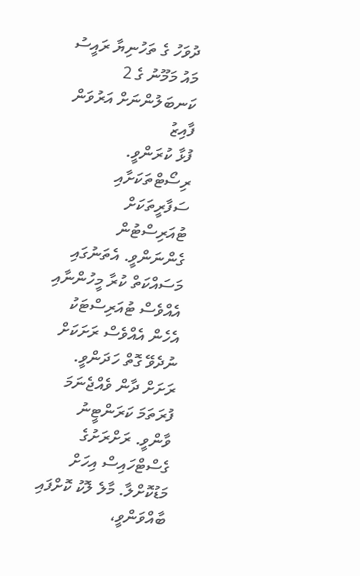ދުވަހު ގެ ތަހުނިޔާ ރައީސު މައު މަމޫނު ގެ 2 ކަނބަލުންނަށް އަރުވަން
ފާއިޒު
ފުޅާ ކުރަންވީ. ރިސޯޓްތަކަށާއި ސަފާރީތަކަށް ޓުއަރިސްޓުން ގެންނަންވީ. އެތަނުގައި މަސައްކަތް ކުރާ މީހުންނާއި އެއްވެސް ޓުއަރިސްޓަކު އެހެން އެއްވެސް ރަށަކަށް ނުދެވޭ ގޮތް ހަދަންވީ. ރަށަށް ދާން ވެއްޖެނަމަ ފުރަތަމަ ކަރަންޓީނު ވާންވީ. ރަށްރަށުގެ ގެސްޓްހައިސް އިހަށް މަޑުކޮށްލާ. މާލެ ލޮކު ކޮށްފައި ބާއްވަންވީ،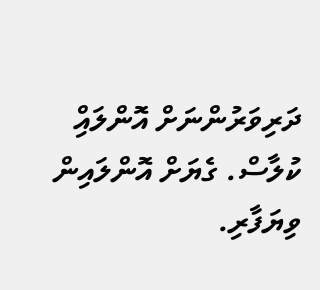ދަރިވަރުންނަށް އޮންލައިް ކުލާސް. ގެޔަށް އޮންލައިން ވިޔަފާރި.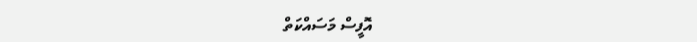އޮފީސް މަސައްކަތް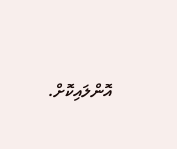އޮންލައިކޮށް.